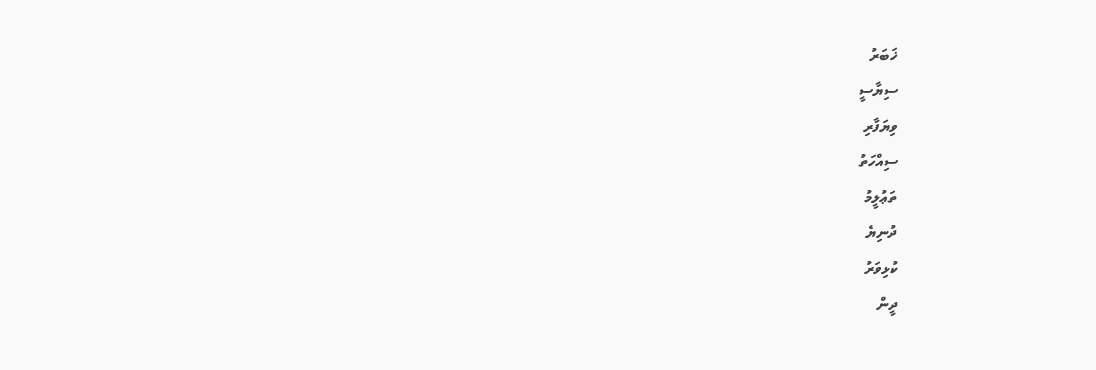ޚަބަރު
ސިޔާސީ
ވިޔަފާރި
ސިއްހަތު
ތަޢުލީމު
ދުނިޔެ
ކުޅިވަރު
ދީން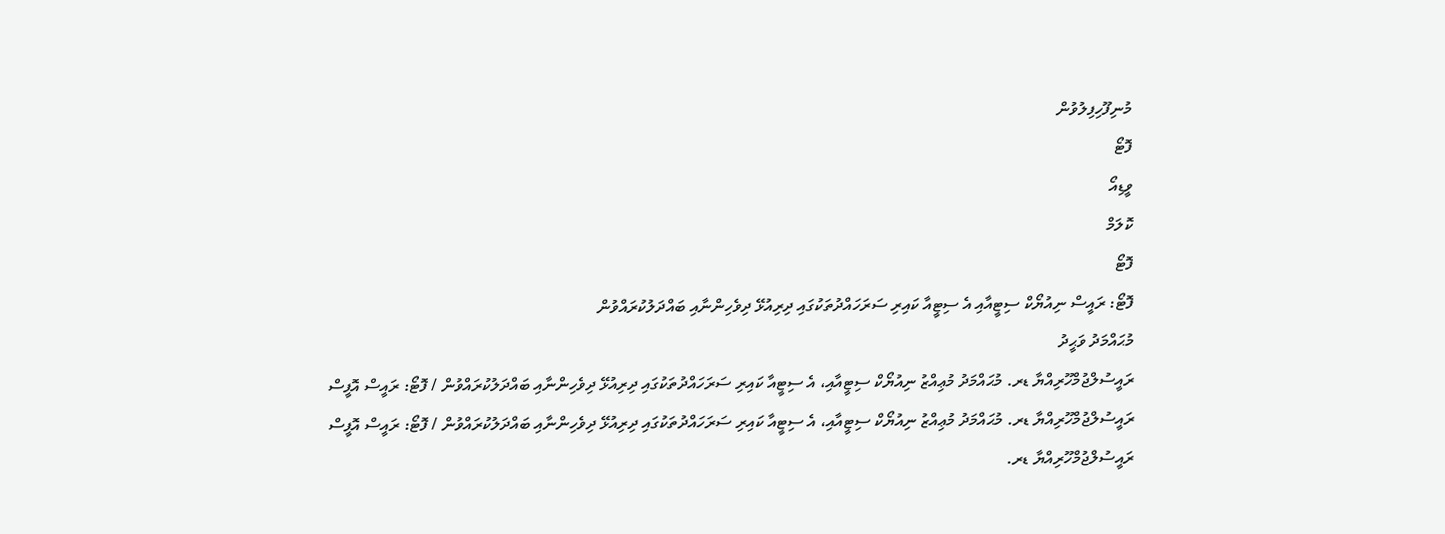މުނިފޫހިފިލުވުން
ފޮޓޯ
ވީޑިއޯ
ކޮލަމް
ފޮޓޯ
ފޮޓޯ: ރައީސް ނިއުޔޯކް ސިޓީއާއި އެ ސިޓީއާ ކައިރި ސަރަހައްދުތަކުގައި ދިރިއުޅޭ ދިވެހިންނާއި ބައްދަލުކުރައްވުން
މުޙައްމަދު ވަޙީދު
ރައީސުލްޖުމްހޫރިއްޔާ ޑރ. މުޙައްމަދު މުޢިއްޒު ނިއުޔޯކް ސިޓީއާއި، އެ ސިޓީއާ ކައިރި ސަރަހައްދުތަކުގައި ދިރިއުޅޭ ދިވެހިންނާއި ބައްދަލުކުރައްވުން / ފޮޓޯ: ރައީސް އޮފީސް
ރައީސުލްޖުމްހޫރިއްޔާ ޑރ. މުޙައްމަދު މުޢިއްޒު ނިއުޔޯކް ސިޓީއާއި، އެ ސިޓީއާ ކައިރި ސަރަހައްދުތަކުގައި ދިރިއުޅޭ ދިވެހިންނާއި ބައްދަލުކުރައްވުން / ފޮޓޯ: ރައީސް އޮފީސް
ރައީސުލްޖުމްހޫރިއްޔާ ޑރ.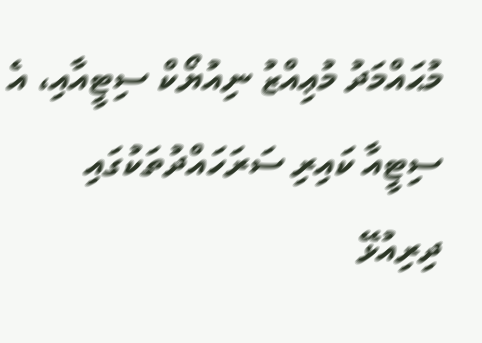މުޙައްމަދު މުޢިއްޒު ނިއުޔޯކް ސިޓީއާއި، އެ ސިޓީއާ ކައިރި ސަރަހައްދުތަކުގައި ދިރިއުޅޭ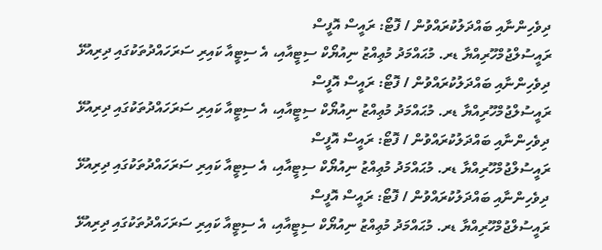ދިވެހިންނާއި ބައްދަލުކުރައްވުން / ފޮޓޯ: ރައީސް އޮފީސް
ރައީސުލްޖުމްހޫރިއްޔާ ޑރ. މުޙައްމަދު މުޢިއްޒު ނިއުޔޯކް ސިޓީއާއި، އެ ސިޓީއާ ކައިރި ސަރަހައްދުތަކުގައި ދިރިއުޅޭ ދިވެހިންނާއި ބައްދަލުކުރައްވުން / ފޮޓޯ: ރައީސް އޮފީސް
ރައީސުލްޖުމްހޫރިއްޔާ ޑރ. މުޙައްމަދު މުޢިއްޒު ނިއުޔޯކް ސިޓީއާއި، އެ ސިޓީއާ ކައިރި ސަރަހައްދުތަކުގައި ދިރިއުޅޭ ދިވެހިންނާއި ބައްދަލުކުރައްވުން / ފޮޓޯ: ރައީސް އޮފީސް
ރައީސުލްޖުމްހޫރިއްޔާ ޑރ. މުޙައްމަދު މުޢިއްޒު ނިއުޔޯކް ސިޓީއާއި، އެ ސިޓީއާ ކައިރި ސަރަހައްދުތަކުގައި ދިރިއުޅޭ ދިވެހިންނާއި ބައްދަލުކުރައްވުން / ފޮޓޯ: ރައީސް އޮފީސް
ރައީސުލްޖުމްހޫރިއްޔާ ޑރ. މުޙައްމަދު މުޢިއްޒު ނިއުޔޯކް ސިޓީއާއި، އެ ސިޓީއާ ކައިރި ސަރަހައްދުތަކުގައި ދިރިއުޅޭ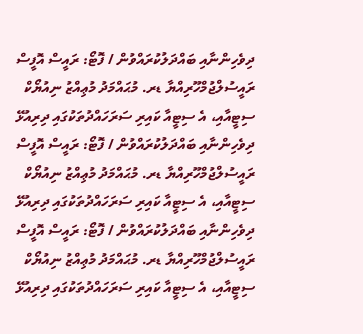ދިވެހިންނާއި ބައްދަލުކުރައްވުން / ފޮޓޯ: ރައީސް އޮފީސް
ރައީސުލްޖުމްހޫރިއްޔާ ޑރ. މުޙައްމަދު މުޢިއްޒު ނިއުޔޯކް ސިޓީއާއި، އެ ސިޓީއާ ކައިރި ސަރަހައްދުތަކުގައި ދިރިއުޅޭ ދިވެހިންނާއި ބައްދަލުކުރައްވުން / ފޮޓޯ: ރައީސް އޮފީސް
ރައީސުލްޖުމްހޫރިއްޔާ ޑރ. މުޙައްމަދު މުޢިއްޒު ނިއުޔޯކް ސިޓީއާއި، އެ ސިޓީއާ ކައިރި ސަރަހައްދުތަކުގައި ދިރިއުޅޭ ދިވެހިންނާއި ބައްދަލުކުރައްވުން / ފޮޓޯ: ރައީސް އޮފީސް
ރައީސުލްޖުމްހޫރިއްޔާ ޑރ. މުޙައްމަދު މުޢިއްޒު ނިއުޔޯކް ސިޓީއާއި، އެ ސިޓީއާ ކައިރި ސަރަހައްދުތަކުގައި ދިރިއުޅޭ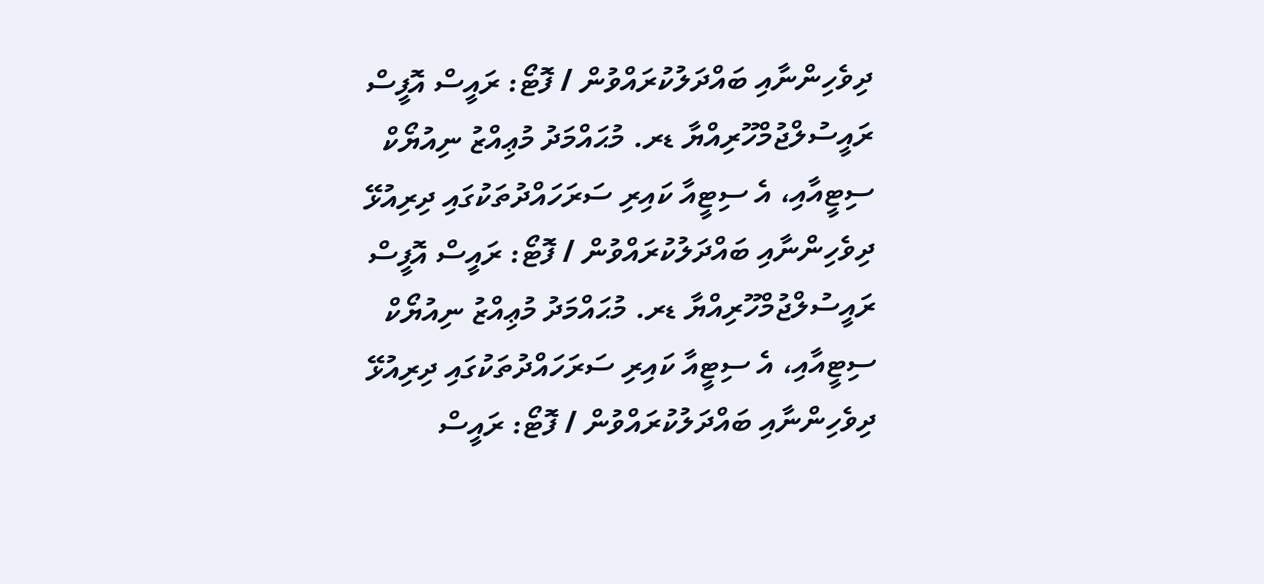ދިވެހިންނާއި ބައްދަލުކުރައްވުން / ފޮޓޯ: ރައީސް އޮފީސް
ރައީސުލްޖުމްހޫރިއްޔާ ޑރ. މުޙައްމަދު މުޢިއްޒު ނިއުޔޯކް ސިޓީއާއި، އެ ސިޓީއާ ކައިރި ސަރަހައްދުތަކުގައި ދިރިއުޅޭ ދިވެހިންނާއި ބައްދަލުކުރައްވުން / ފޮޓޯ: ރައީސް އޮފީސް
ރައީސުލްޖުމްހޫރިއްޔާ ޑރ. މުޙައްމަދު މުޢިއްޒު ނިއުޔޯކް ސިޓީއާއި، އެ ސިޓީއާ ކައިރި ސަރަހައްދުތަކުގައި ދިރިއުޅޭ ދިވެހިންނާއި ބައްދަލުކުރައްވުން / ފޮޓޯ: ރައީސް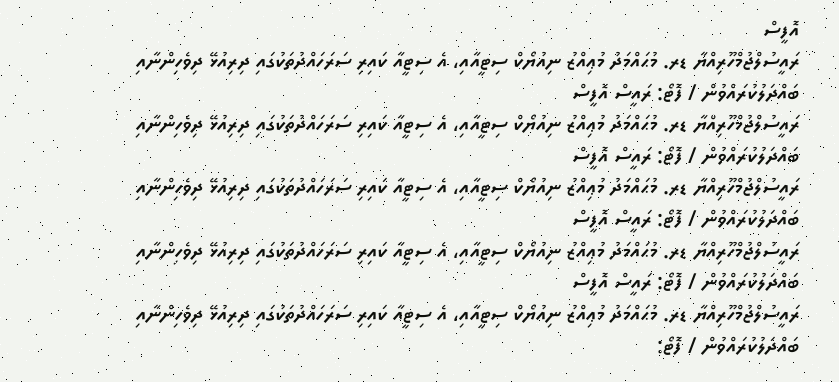އޮފީސް
ރައީސުލްޖުމްހޫރިއްޔާ ޑރ. މުޙައްމަދު މުޢިއްޒު ނިއުޔޯކް ސިޓީއާއި، އެ ސިޓީއާ ކައިރި ސަރަހައްދުތަކުގައި ދިރިއުޅޭ ދިވެހިންނާއި ބައްދަލުކުރައްވުން / ފޮޓޯ: ރައީސް އޮފީސް
ރައީސުލްޖުމްހޫރިއްޔާ ޑރ. މުޙައްމަދު މުޢިއްޒު ނިއުޔޯކް ސިޓީއާއި، އެ ސިޓީއާ ކައިރި ސަރަހައްދުތަކުގައި ދިރިއުޅޭ ދިވެހިންނާއި ބައްދަލުކުރައްވުން / ފޮޓޯ: ރައީސް އޮފީސް
ރައީސުލްޖުމްހޫރިއްޔާ ޑރ. މުޙައްމަދު މުޢިއްޒު ނިއުޔޯކް ސިޓީއާއި، އެ ސިޓީއާ ކައިރި ސަރަހައްދުތަކުގައި ދިރިއުޅޭ ދިވެހިންނާއި ބައްދަލުކުރައްވުން / ފޮޓޯ: ރައީސް އޮފީސް
ރައީސުލްޖުމްހޫރިއްޔާ ޑރ. މުޙައްމަދު މުޢިއްޒު ނިއުޔޯކް ސިޓީއާއި، އެ ސިޓީއާ ކައިރި ސަރަހައްދުތަކުގައި ދިރިއުޅޭ ދިވެހިންނާއި ބައްދަލުކުރައްވުން / ފޮޓޯ: ރައީސް އޮފީސް
ރައީސުލްޖުމްހޫރިއްޔާ ޑރ. މުޙައްމަދު މުޢިއްޒު ނިއުޔޯކް ސިޓީއާއި، އެ ސިޓީއާ ކައިރި ސަރަހައްދުތަކުގައި ދިރިއުޅޭ ދިވެހިންނާއި ބައްދަލުކުރައްވުން / ފޮޓޯ: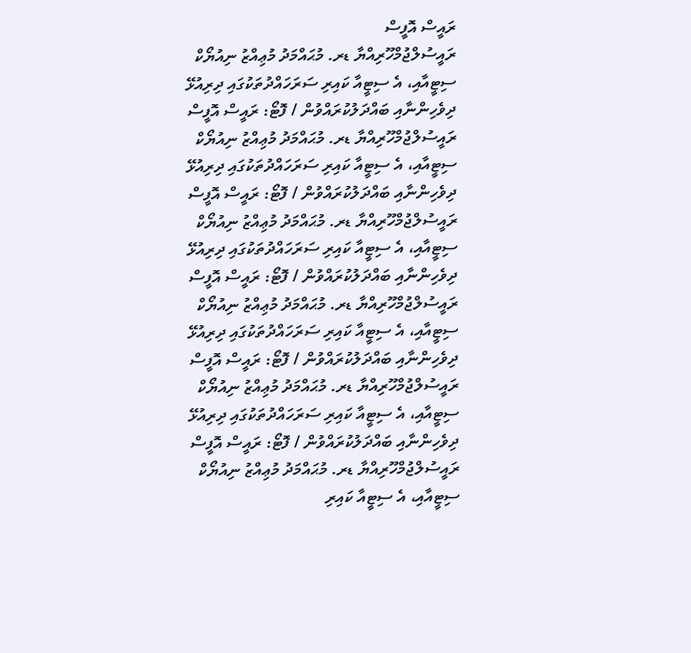ރައީސް އޮފީސް
ރައީސުލްޖުމްހޫރިއްޔާ ޑރ. މުޙައްމަދު މުޢިއްޒު ނިއުޔޯކް ސިޓީއާއި، އެ ސިޓީއާ ކައިރި ސަރަހައްދުތަކުގައި ދިރިއުޅޭ ދިވެހިންނާއި ބައްދަލުކުރައްވުން / ފޮޓޯ: ރައީސް އޮފީސް
ރައީސުލްޖުމްހޫރިއްޔާ ޑރ. މުޙައްމަދު މުޢިއްޒު ނިއުޔޯކް ސިޓީއާއި، އެ ސިޓީއާ ކައިރި ސަރަހައްދުތަކުގައި ދިރިއުޅޭ ދިވެހިންނާއި ބައްދަލުކުރައްވުން / ފޮޓޯ: ރައީސް އޮފީސް
ރައީސުލްޖުމްހޫރިއްޔާ ޑރ. މުޙައްމަދު މުޢިއްޒު ނިއުޔޯކް ސިޓީއާއި، އެ ސިޓީއާ ކައިރި ސަރަހައްދުތަކުގައި ދިރިއުޅޭ ދިވެހިންނާއި ބައްދަލުކުރައްވުން / ފޮޓޯ: ރައީސް އޮފީސް
ރައީސުލްޖުމްހޫރިއްޔާ ޑރ. މުޙައްމަދު މުޢިއްޒު ނިއުޔޯކް ސިޓީއާއި، އެ ސިޓީއާ ކައިރި ސަރަހައްދުތަކުގައި ދިރިއުޅޭ ދިވެހިންނާއި ބައްދަލުކުރައްވުން / ފޮޓޯ: ރައީސް އޮފީސް
ރައީސުލްޖުމްހޫރިއްޔާ ޑރ. މުޙައްމަދު މުޢިއްޒު ނިއުޔޯކް ސިޓީއާއި، އެ ސިޓީއާ ކައިރި ސަރަހައްދުތަކުގައި ދިރިއުޅޭ ދިވެހިންނާއި ބައްދަލުކުރައްވުން / ފޮޓޯ: ރައީސް އޮފީސް
ރައީސުލްޖުމްހޫރިއްޔާ ޑރ. މުޙައްމަދު މުޢިއްޒު ނިއުޔޯކް ސިޓީއާއި، އެ ސިޓީއާ ކައިރި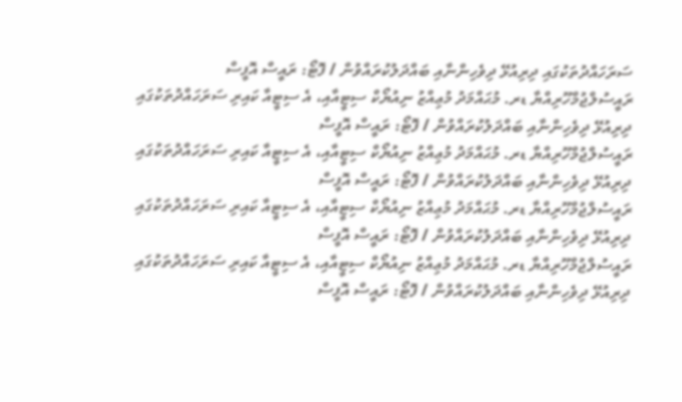ސަރަހައްދުތަކުގައި ދިރިއުޅޭ ދިވެހިންނާއި ބައްދަލުކުރައްވުން / ފޮޓޯ: ރައީސް އޮފީސް
ރައީސުލްޖުމްހޫރިއްޔާ ޑރ. މުޙައްމަދު މުޢިއްޒު ނިއުޔޯކް ސިޓީއާއި، އެ ސިޓީއާ ކައިރި ސަރަހައްދުތަކުގައި ދިރިއުޅޭ ދިވެހިންނާއި ބައްދަލުކުރައްވުން / ފޮޓޯ: ރައީސް އޮފީސް
ރައީސުލްޖުމްހޫރިއްޔާ ޑރ. މުޙައްމަދު މުޢިއްޒު ނިއުޔޯކް ސިޓީއާއި، އެ ސިޓީއާ ކައިރި ސަރަހައްދުތަކުގައި ދިރިއުޅޭ ދިވެހިންނާއި ބައްދަލުކުރައްވުން / ފޮޓޯ: ރައީސް އޮފީސް
ރައީސުލްޖުމްހޫރިއްޔާ ޑރ. މުޙައްމަދު މުޢިއްޒު ނިއުޔޯކް ސިޓީއާއި، އެ ސިޓީއާ ކައިރި ސަރަހައްދުތަކުގައި ދިރިއުޅޭ ދިވެހިންނާއި ބައްދަލުކުރައްވުން / ފޮޓޯ: ރައީސް އޮފީސް
ރައީސުލްޖުމްހޫރިއްޔާ ޑރ. މުޙައްމަދު މުޢިއްޒު ނިއުޔޯކް ސިޓީއާއި، އެ ސިޓީއާ ކައިރި ސަރަހައްދުތަކުގައި ދިރިއުޅޭ ދިވެހިންނާއި ބައްދަލުކުރައްވުން / ފޮޓޯ: ރައީސް އޮފީސް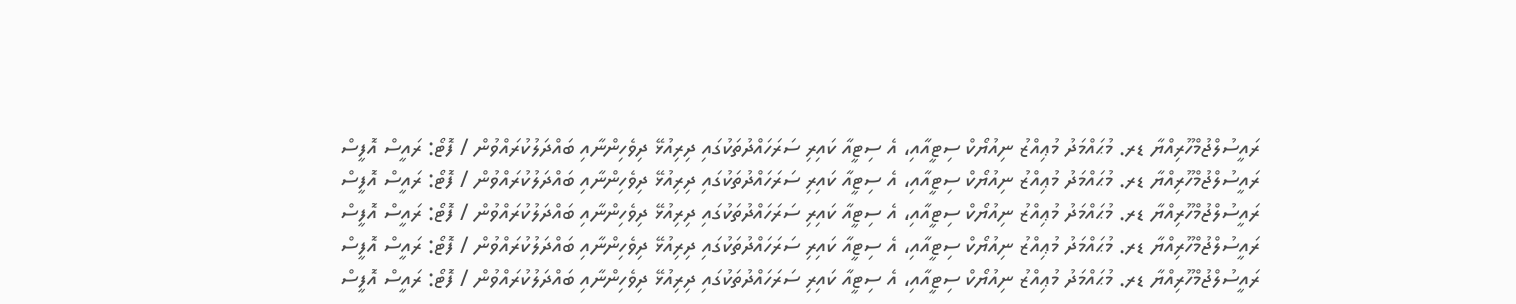ރައީސުލްޖުމްހޫރިއްޔާ ޑރ. މުޙައްމަދު މުޢިއްޒު ނިއުޔޯކް ސިޓީއާއި، އެ ސިޓީއާ ކައިރި ސަރަހައްދުތަކުގައި ދިރިއުޅޭ ދިވެހިންނާއި ބައްދަލުކުރައްވުން / ފޮޓޯ: ރައީސް އޮފީސް
ރައީސުލްޖުމްހޫރިއްޔާ ޑރ. މުޙައްމަދު މުޢިއްޒު ނިއުޔޯކް ސިޓީއާއި، އެ ސިޓީއާ ކައިރި ސަރަހައްދުތަކުގައި ދިރިއުޅޭ ދިވެހިންނާއި ބައްދަލުކުރައްވުން / ފޮޓޯ: ރައީސް އޮފީސް
ރައީސުލްޖުމްހޫރިއްޔާ ޑރ. މުޙައްމަދު މުޢިއްޒު ނިއުޔޯކް ސިޓީއާއި، އެ ސިޓީއާ ކައިރި ސަރަހައްދުތަކުގައި ދިރިއުޅޭ ދިވެހިންނާއި ބައްދަލުކުރައްވުން / ފޮޓޯ: ރައީސް އޮފީސް
ރައީސުލްޖުމްހޫރިއްޔާ ޑރ. މުޙައްމަދު މުޢިއްޒު ނިއުޔޯކް ސިޓީއާއި، އެ ސިޓީއާ ކައިރި ސަރަހައްދުތަކުގައި ދިރިއުޅޭ ދިވެހިންނާއި ބައްދަލުކުރައްވުން / ފޮޓޯ: ރައީސް އޮފީސް
ރައީސުލްޖުމްހޫރިއްޔާ ޑރ. މުޙައްމަދު މުޢިއްޒު ނިއުޔޯކް ސިޓީއާއި، އެ ސިޓީއާ ކައިރި ސަރަހައްދުތަކުގައި ދިރިއުޅޭ ދިވެހިންނާއި ބައްދަލުކުރައްވުން / ފޮޓޯ: ރައީސް އޮފީސް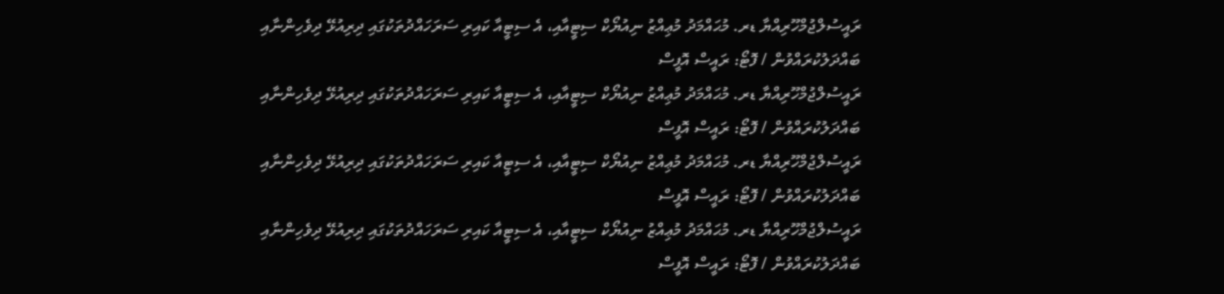ރައީސުލްޖުމްހޫރިއްޔާ ޑރ. މުޙައްމަދު މުޢިއްޒު ނިއުޔޯކް ސިޓީއާއި، އެ ސިޓީއާ ކައިރި ސަރަހައްދުތަކުގައި ދިރިއުޅޭ ދިވެހިންނާއި ބައްދަލުކުރައްވުން / ފޮޓޯ: ރައީސް އޮފީސް
ރައީސުލްޖުމްހޫރިއްޔާ ޑރ. މުޙައްމަދު މުޢިއްޒު ނިއުޔޯކް ސިޓީއާއި، އެ ސިޓީއާ ކައިރި ސަރަހައްދުތަކުގައި ދިރިއުޅޭ ދިވެހިންނާއި ބައްދަލުކުރައްވުން / ފޮޓޯ: ރައީސް އޮފީސް
ރައީސުލްޖުމްހޫރިއްޔާ ޑރ. މުޙައްމަދު މުޢިއްޒު ނިއުޔޯކް ސިޓީއާއި، އެ ސިޓީއާ ކައިރި ސަރަހައްދުތަކުގައި ދިރިއުޅޭ ދިވެހިންނާއި ބައްދަލުކުރައްވުން / ފޮޓޯ: ރައީސް އޮފީސް
ރައީސުލްޖުމްހޫރިއްޔާ ޑރ. މުޙައްމަދު މުޢިއްޒު ނިއުޔޯކް ސިޓީއާއި، އެ ސިޓީއާ ކައިރި ސަރަހައްދުތަކުގައި ދިރިއުޅޭ ދިވެހިންނާއި ބައްދަލުކުރައްވުން / ފޮޓޯ: ރައީސް އޮފީސް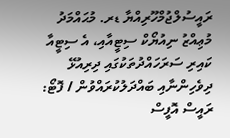ރައީސުލްޖުމްހޫރިއްޔާ ޑރ. މުޙައްމަދު މުޢިއްޒު ނިއުޔޯކް ސިޓީއާއި، އެ ސިޓީއާ ކައިރި ސަރަހައްދުތަކުގައި ދިރިއުޅޭ ދިވެހިންނާއި ބައްދަލުކުރައްވުން / ފޮޓޯ: ރައީސް އޮފީސް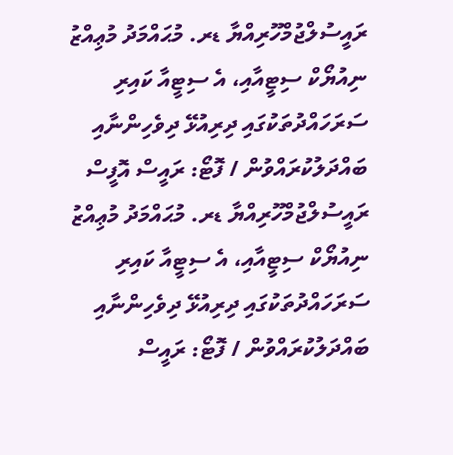ރައީސުލްޖުމްހޫރިއްޔާ ޑރ. މުޙައްމަދު މުޢިއްޒު ނިއުޔޯކް ސިޓީއާއި، އެ ސިޓީއާ ކައިރި ސަރަހައްދުތަކުގައި ދިރިއުޅޭ ދިވެހިންނާއި ބައްދަލުކުރައްވުން / ފޮޓޯ: ރައީސް އޮފީސް
ރައީސުލްޖުމްހޫރިއްޔާ ޑރ. މުޙައްމަދު މުޢިއްޒު ނިއުޔޯކް ސިޓީއާއި، އެ ސިޓީއާ ކައިރި ސަރަހައްދުތަކުގައި ދިރިއުޅޭ ދިވެހިންނާއި ބައްދަލުކުރައްވުން / ފޮޓޯ: ރައީސް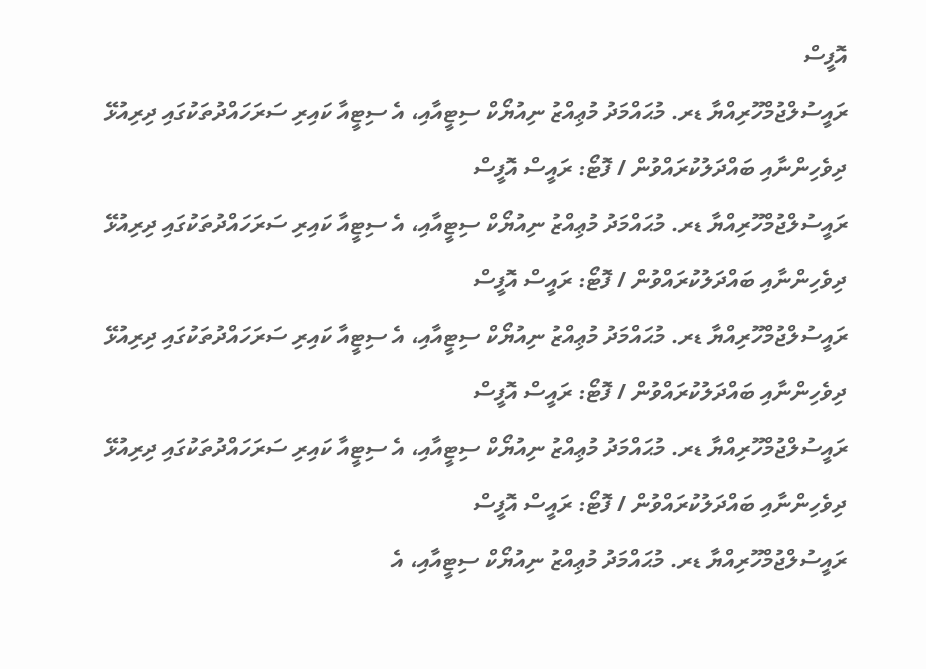އޮފީސް
ރައީސުލްޖުމްހޫރިއްޔާ ޑރ. މުޙައްމަދު މުޢިއްޒު ނިއުޔޯކް ސިޓީއާއި، އެ ސިޓީއާ ކައިރި ސަރަހައްދުތަކުގައި ދިރިއުޅޭ ދިވެހިންނާއި ބައްދަލުކުރައްވުން / ފޮޓޯ: ރައީސް އޮފީސް
ރައީސުލްޖުމްހޫރިއްޔާ ޑރ. މުޙައްމަދު މުޢިއްޒު ނިއުޔޯކް ސިޓީއާއި، އެ ސިޓީއާ ކައިރި ސަރަހައްދުތަކުގައި ދިރިއުޅޭ ދިވެހިންނާއި ބައްދަލުކުރައްވުން / ފޮޓޯ: ރައީސް އޮފީސް
ރައީސުލްޖުމްހޫރިއްޔާ ޑރ. މުޙައްމަދު މުޢިއްޒު ނިއުޔޯކް ސިޓީއާއި، އެ ސިޓީއާ ކައިރި ސަރަހައްދުތަކުގައި ދިރިއުޅޭ ދިވެހިންނާއި ބައްދަލުކުރައްވުން / ފޮޓޯ: ރައީސް އޮފީސް
ރައީސުލްޖުމްހޫރިއްޔާ ޑރ. މުޙައްމަދު މުޢިއްޒު ނިއުޔޯކް ސިޓީއާއި، އެ ސިޓީއާ ކައިރި ސަރަހައްދުތަކުގައި ދިރިއުޅޭ ދިވެހިންނާއި ބައްދަލުކުރައްވުން / ފޮޓޯ: ރައީސް އޮފީސް
ރައީސުލްޖުމްހޫރިއްޔާ ޑރ. މުޙައްމަދު މުޢިއްޒު ނިއުޔޯކް ސިޓީއާއި، އެ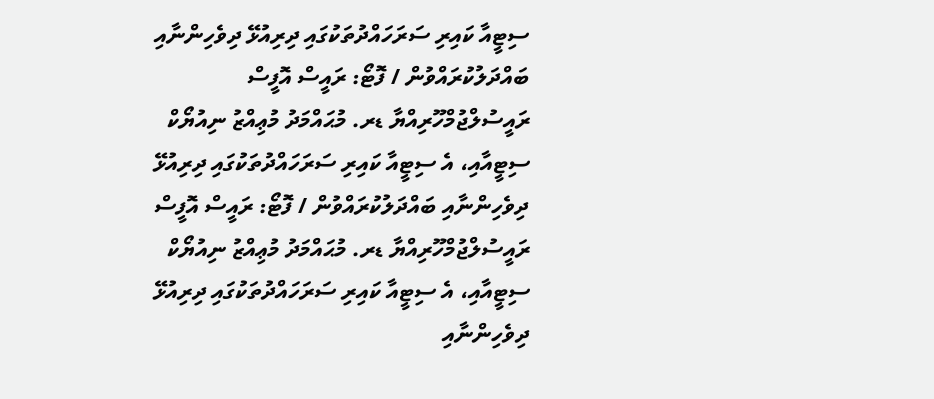ސިޓީއާ ކައިރި ސަރަހައްދުތަކުގައި ދިރިއުޅޭ ދިވެހިންނާއި ބައްދަލުކުރައްވުން / ފޮޓޯ: ރައީސް އޮފީސް
ރައީސުލްޖުމްހޫރިއްޔާ ޑރ. މުޙައްމަދު މުޢިއްޒު ނިއުޔޯކް ސިޓީއާއި، އެ ސިޓީއާ ކައިރި ސަރަހައްދުތަކުގައި ދިރިއުޅޭ ދިވެހިންނާއި ބައްދަލުކުރައްވުން / ފޮޓޯ: ރައީސް އޮފީސް
ރައީސުލްޖުމްހޫރިއްޔާ ޑރ. މުޙައްމަދު މުޢިއްޒު ނިއުޔޯކް ސިޓީއާއި، އެ ސިޓީއާ ކައިރި ސަރަހައްދުތަކުގައި ދިރިއުޅޭ ދިވެހިންނާއި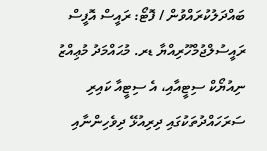ބައްދަލުކުރައްވުން / ފޮޓޯ: ރައީސް އޮފީސް
ރައީސުލްޖުމްހޫރިއްޔާ ޑރ. މުޙައްމަދު މުޢިއްޒު ނިއުޔޯކް ސިޓީއާއި، އެ ސިޓީއާ ކައިރި ސަރަހައްދުތަކުގައި ދިރިއުޅޭ ދިވެހިންނާއި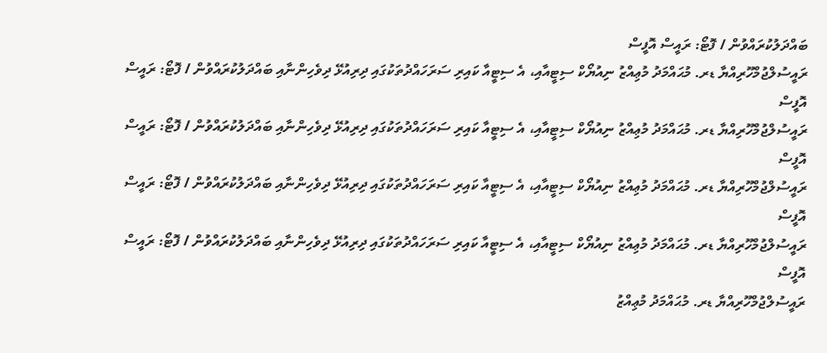ބައްދަލުކުރައްވުން / ފޮޓޯ: ރައީސް އޮފީސް
ރައީސުލްޖުމްހޫރިއްޔާ ޑރ. މުޙައްމަދު މުޢިއްޒު ނިއުޔޯކް ސިޓީއާއި، އެ ސިޓީއާ ކައިރި ސަރަހައްދުތަކުގައި ދިރިއުޅޭ ދިވެހިންނާއި ބައްދަލުކުރައްވުން / ފޮޓޯ: ރައީސް އޮފީސް
ރައީސުލްޖުމްހޫރިއްޔާ ޑރ. މުޙައްމަދު މުޢިއްޒު ނިއުޔޯކް ސިޓީއާއި، އެ ސިޓީއާ ކައިރި ސަރަހައްދުތަކުގައި ދިރިއުޅޭ ދިވެހިންނާއި ބައްދަލުކުރައްވުން / ފޮޓޯ: ރައީސް އޮފީސް
ރައީސުލްޖުމްހޫރިއްޔާ ޑރ. މުޙައްމަދު މުޢިއްޒު ނިއުޔޯކް ސިޓީއާއި، އެ ސިޓީއާ ކައިރި ސަރަހައްދުތަކުގައި ދިރިއުޅޭ ދިވެހިންނާއި ބައްދަލުކުރައްވުން / ފޮޓޯ: ރައީސް އޮފީސް
ރައީސުލްޖުމްހޫރިއްޔާ ޑރ. މުޙައްމަދު މުޢިއްޒު ނިއުޔޯކް ސިޓީއާއި، އެ ސިޓީއާ ކައިރި ސަރަހައްދުތަކުގައި ދިރިއުޅޭ ދިވެހިންނާއި ބައްދަލުކުރައްވުން / ފޮޓޯ: ރައީސް އޮފީސް
ރައީސުލްޖުމްހޫރިއްޔާ ޑރ. މުޙައްމަދު މުޢިއްޒު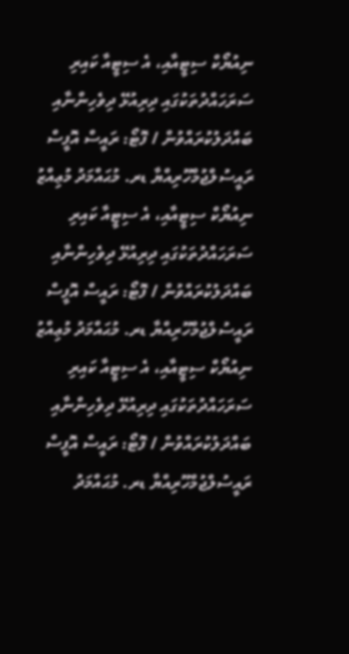ނިއުޔޯކް ސިޓީއާއި، އެ ސިޓީއާ ކައިރި ސަރަހައްދުތަކުގައި ދިރިއުޅޭ ދިވެހިންނާއި ބައްދަލުކުރައްވުން / ފޮޓޯ: ރައީސް އޮފީސް
ރައީސުލްޖުމްހޫރިއްޔާ ޑރ. މުޙައްމަދު މުޢިއްޒު ނިއުޔޯކް ސިޓީއާއި، އެ ސިޓީއާ ކައިރި ސަރަހައްދުތަކުގައި ދިރިއުޅޭ ދިވެހިންނާއި ބައްދަލުކުރައްވުން / ފޮޓޯ: ރައީސް އޮފީސް
ރައީސުލްޖުމްހޫރިއްޔާ ޑރ. މުޙައްމަދު މުޢިއްޒު ނިއުޔޯކް ސިޓީއާއި، އެ ސިޓީއާ ކައިރި ސަރަހައްދުތަކުގައި ދިރިއުޅޭ ދިވެހިންނާއި ބައްދަލުކުރައްވުން / ފޮޓޯ: ރައީސް އޮފީސް
ރައީސުލްޖުމްހޫރިއްޔާ ޑރ. މުޙައްމަދު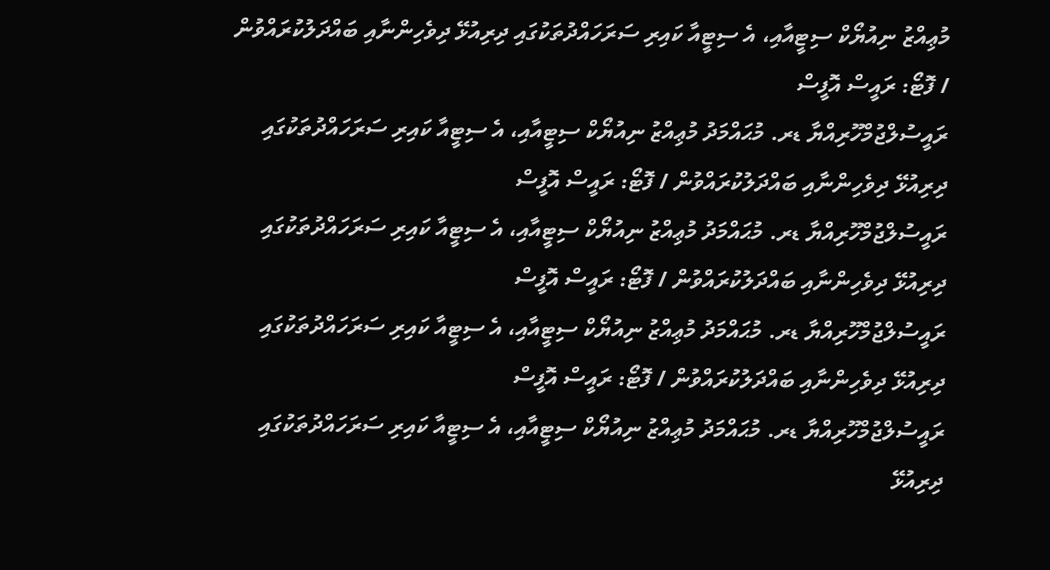މުޢިއްޒު ނިއުޔޯކް ސިޓީއާއި، އެ ސިޓީއާ ކައިރި ސަރަހައްދުތަކުގައި ދިރިއުޅޭ ދިވެހިންނާއި ބައްދަލުކުރައްވުން / ފޮޓޯ: ރައީސް އޮފީސް
ރައީސުލްޖުމްހޫރިއްޔާ ޑރ. މުޙައްމަދު މުޢިއްޒު ނިއުޔޯކް ސިޓީއާއި، އެ ސިޓީއާ ކައިރި ސަރަހައްދުތަކުގައި ދިރިއުޅޭ ދިވެހިންނާއި ބައްދަލުކުރައްވުން / ފޮޓޯ: ރައީސް އޮފީސް
ރައީސުލްޖުމްހޫރިއްޔާ ޑރ. މުޙައްމަދު މުޢިއްޒު ނިއުޔޯކް ސިޓީއާއި، އެ ސިޓީއާ ކައިރި ސަރަހައްދުތަކުގައި ދިރިއުޅޭ ދިވެހިންނާއި ބައްދަލުކުރައްވުން / ފޮޓޯ: ރައީސް އޮފީސް
ރައީސުލްޖުމްހޫރިއްޔާ ޑރ. މުޙައްމަދު މުޢިއްޒު ނިއުޔޯކް ސިޓީއާއި، އެ ސިޓީއާ ކައިރި ސަރަހައްދުތަކުގައި ދިރިއުޅޭ ދިވެހިންނާއި ބައްދަލުކުރައްވުން / ފޮޓޯ: ރައީސް އޮފީސް
ރައީސުލްޖުމްހޫރިއްޔާ ޑރ. މުޙައްމަދު މުޢިއްޒު ނިއުޔޯކް ސިޓީއާއި، އެ ސިޓީއާ ކައިރި ސަރަހައްދުތަކުގައި ދިރިއުޅޭ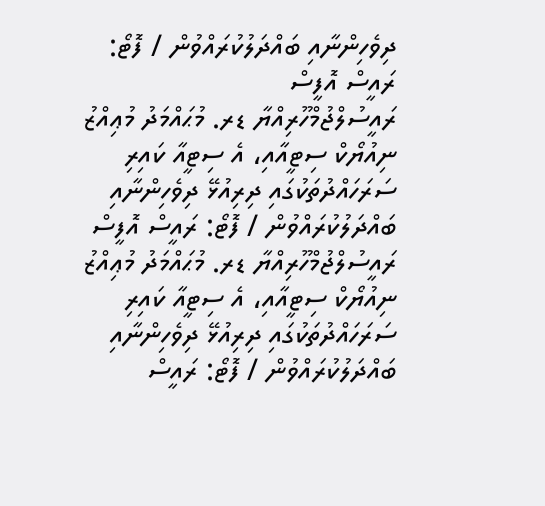ދިވެހިންނާއި ބައްދަލުކުރައްވުން / ފޮޓޯ: ރައީސް އޮފީސް
ރައީސުލްޖުމްހޫރިއްޔާ ޑރ. މުޙައްމަދު މުޢިއްޒު ނިއުޔޯކް ސިޓީއާއި، އެ ސިޓީއާ ކައިރި ސަރަހައްދުތަކުގައި ދިރިއުޅޭ ދިވެހިންނާއި ބައްދަލުކުރައްވުން / ފޮޓޯ: ރައީސް އޮފީސް
ރައީސުލްޖުމްހޫރިއްޔާ ޑރ. މުޙައްމަދު މުޢިއްޒު ނިއުޔޯކް ސިޓީއާއި، އެ ސިޓީއާ ކައިރި ސަރަހައްދުތަކުގައި ދިރިއުޅޭ ދިވެހިންނާއި ބައްދަލުކުރައްވުން / ފޮޓޯ: ރައީސް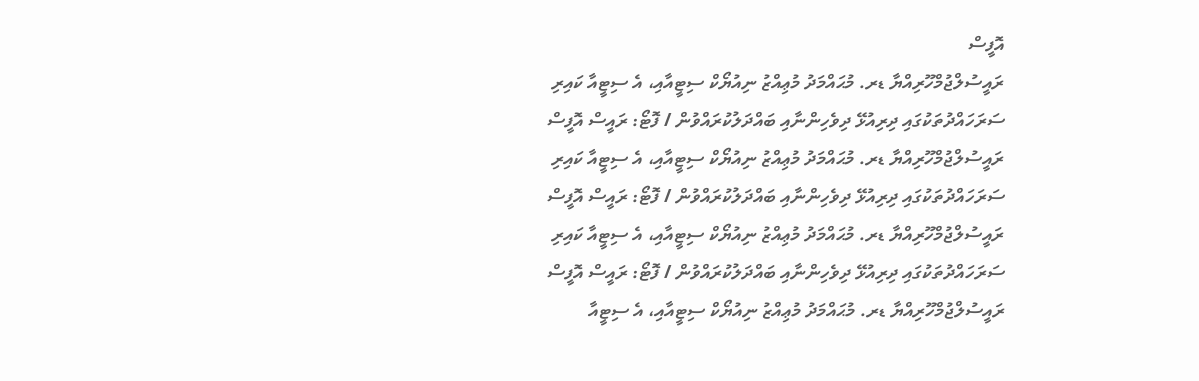އޮފީސް
ރައީސުލްޖުމްހޫރިއްޔާ ޑރ. މުޙައްމަދު މުޢިއްޒު ނިއުޔޯކް ސިޓީއާއި، އެ ސިޓީއާ ކައިރި ސަރަހައްދުތަކުގައި ދިރިއުޅޭ ދިވެހިންނާއި ބައްދަލުކުރައްވުން / ފޮޓޯ: ރައީސް އޮފީސް
ރައީސުލްޖުމްހޫރިއްޔާ ޑރ. މުޙައްމަދު މުޢިއްޒު ނިއުޔޯކް ސިޓީއާއި، އެ ސިޓީއާ ކައިރި ސަރަހައްދުތަކުގައި ދިރިއުޅޭ ދިވެހިންނާއި ބައްދަލުކުރައްވުން / ފޮޓޯ: ރައީސް އޮފީސް
ރައީސުލްޖުމްހޫރިއްޔާ ޑރ. މުޙައްމަދު މުޢިއްޒު ނިއުޔޯކް ސިޓީއާއި، އެ ސިޓީއާ ކައިރި ސަރަހައްދުތަކުގައި ދިރިއުޅޭ ދިވެހިންނާއި ބައްދަލުކުރައްވުން / ފޮޓޯ: ރައީސް އޮފީސް
ރައީސުލްޖުމްހޫރިއްޔާ ޑރ. މުޙައްމަދު މުޢިއްޒު ނިއުޔޯކް ސިޓީއާއި، އެ ސިޓީއާ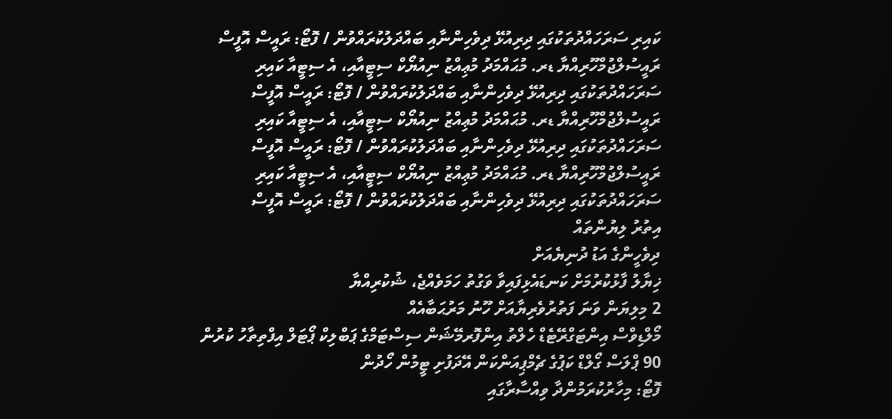ކައިރި ސަރަހައްދުތަކުގައި ދިރިއުޅޭ ދިވެހިންނާއި ބައްދަލުކުރައްވުން / ފޮޓޯ: ރައީސް އޮފީސް
ރައީސުލްޖުމްހޫރިއްޔާ ޑރ. މުޙައްމަދު މުޢިއްޒު ނިއުޔޯކް ސިޓީއާއި، އެ ސިޓީއާ ކައިރި ސަރަހައްދުތަކުގައި ދިރިއުޅޭ ދިވެހިންނާއި ބައްދަލުކުރައްވުން / ފޮޓޯ: ރައީސް އޮފީސް
ރައީސުލްޖުމްހޫރިއްޔާ ޑރ. މުޙައްމަދު މުޢިއްޒު ނިއުޔޯކް ސިޓީއާއި، އެ ސިޓީއާ ކައިރި ސަރަހައްދުތަކުގައި ދިރިއުޅޭ ދިވެހިންނާއި ބައްދަލުކުރައްވުން / ފޮޓޯ: ރައީސް އޮފީސް
ރައީސުލްޖުމްހޫރިއްޔާ ޑރ. މުޙައްމަދު މުޢިއްޒު ނިއުޔޯކް ސިޓީއާއި، އެ ސިޓީއާ ކައިރި ސަރަހައްދުތަކުގައި ދިރިއުޅޭ ދިވެހިންނާއި ބައްދަލުކުރައްވުން / ފޮޓޯ: ރައީސް އޮފީސް
އިތުރު ލިޔުންތައް
ދިވެހީންގެ އަޑު ދުނިޔެއަށް
ޚިޔާލު ފާޅުކުރުމަށް ކަނޑައެޅިފައިވާ ވަގުތު ހަމަވެއްޖެ، ޝުކުރިއްޔާ
2 މިލިޔަން ވަނަ ފަތުރުވެރިޔާއަށް ހޫނު މަރުޙަބާއެއް
މޯލްޑިވްސް އިންޓަގްރޭޓެޑް ހެލްތު އިންފޮރމޭޝަން ސިސްޓަމްގެ ޕަބްލިކް ޕޯޓަލް އިފްތިތާހު ކުރުން
90 ޕްލަސް ގޯލްޑް ކަޕުގެ ޗެމްޕިއަންކަން އޭދަފުށި ޓީމުން ހޯދުން
ފޮޓޯ: މިހާރުކުރަމުންދާ ވިއްސާރާގައި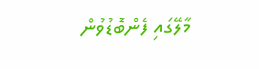މާލޭގައި ފެންބޮޑުވުން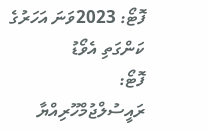ފޮޓޯ: 2023ވަނަ އަހަރުގެ ކަންގަތި އެވޯޑު
ފޮޓޯ: ރައީސުލްޖުމްހޫރިއްޔާ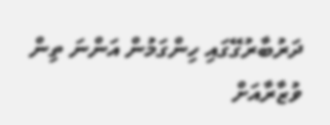ދަރުބާރުގޭގައި ހިންގަމުން އަންނަ ތިން ވުޒާރާއަށް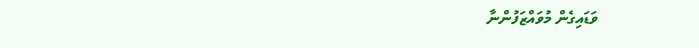ވަޑައިގެން މުވައްޒަފުންނާ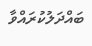ބައްދަލުކުރައްވާ